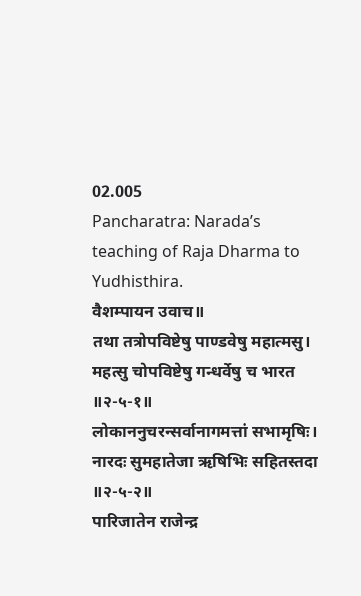02.005
Pancharatra: Narada’s teaching of Raja Dharma to Yudhisthira.
वैशम्पायन उवाच॥
तथा तत्रोपविष्टेषु पाण्डवेषु महात्मसु। महत्सु चोपविष्टेषु गन्धर्वेषु च भारत ॥२-५-१॥
लोकाननुचरन्सर्वानागमत्तां सभामृषिः। नारदः सुमहातेजा ऋषिभिः सहितस्तदा ॥२-५-२॥
पारिजातेन राजेन्द्र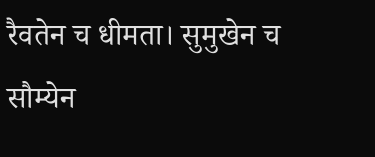रैवतेन च धीमता। सुमुखेन च सौम्येन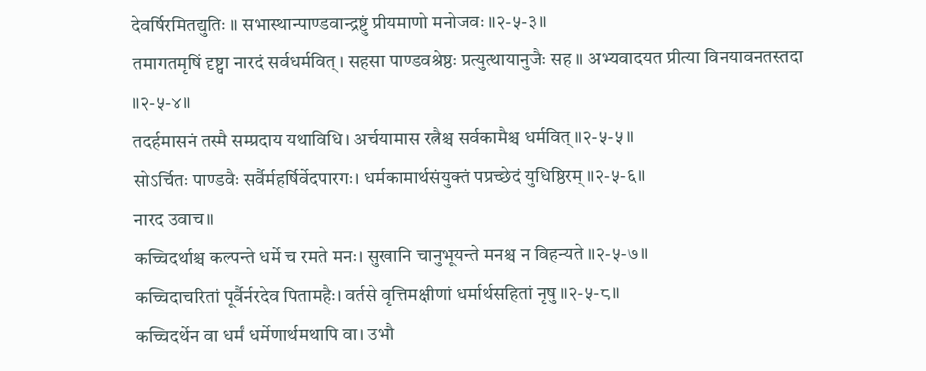देवर्षिरमितद्युतिः ॥ सभास्थान्पाण्डवान्द्रष्टुं प्रीयमाणो मनोजवः ॥२-५-३॥
तमागतमृषिं दृष्ट्वा नारदं सर्वधर्मवित्। सहसा पाण्डवश्रेष्ठः प्रत्युत्थायानुजैः सह ॥ अभ्यवादयत प्रीत्या विनयावनतस्तदा ॥२-५-४॥
तदर्हमासनं तस्मै सम्प्रदाय यथाविधि। अर्चयामास रत्नैश्च सर्वकामैश्च धर्मवित् ॥२-५-५॥
सोऽर्चितः पाण्डवैः सर्वैर्महर्षिर्वेदपारगः। धर्मकामार्थसंयुक्तं पप्रच्छेदं युधिष्ठिरम् ॥२-५-६॥
नारद उवाच॥
कच्चिदर्थाश्च कल्पन्ते धर्मे च रमते मनः। सुखानि चानुभूयन्ते मनश्च न विहन्यते ॥२-५-७॥
कच्चिदाचरितां पूर्वैर्नरदेव पितामहैः। वर्तसे वृत्तिमक्षीणां धर्मार्थसहितां नृषु ॥२-५-८॥
कच्चिदर्थेन वा धर्मं धर्मेणार्थमथापि वा। उभौ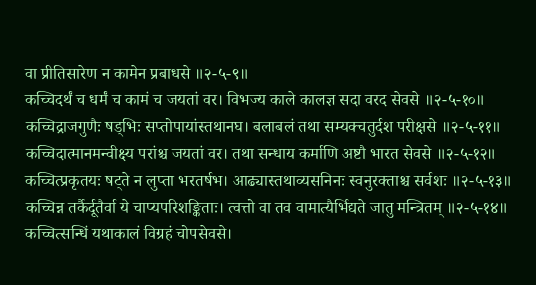वा प्रीतिसारेण न कामेन प्रबाधसे ॥२-५-९॥
कच्चिदर्थं च धर्मं च कामं च जयतां वर। विभज्य काले कालज्ञ सदा वरद सेवसे ॥२-५-१०॥
कच्चिद्राजगुणैः षड्भिः सप्तोपायांस्तथानघ। बलाबलं तथा सम्यक्चतुर्दश परीक्षसे ॥२-५-११॥
कच्चिदात्मानमन्वीक्ष्य परांश्च जयतां वर। तथा सन्धाय कर्माणि अष्टौ भारत सेवसे ॥२-५-१२॥
कच्चित्प्रकृतयः षट्ते न लुप्ता भरतर्षभ। आढ्यास्तथाव्यसनिनः स्वनुरक्ताश्च सर्वशः ॥२-५-१३॥
कच्चिन्न तर्कैर्दूतैर्वा ये चाप्यपरिशङ्किताः। त्वत्तो वा तव वामात्यैर्भिद्यते जातु मन्त्रितम् ॥२-५-१४॥
कच्चित्सन्धिं यथाकालं विग्रहं चोपसेवसे।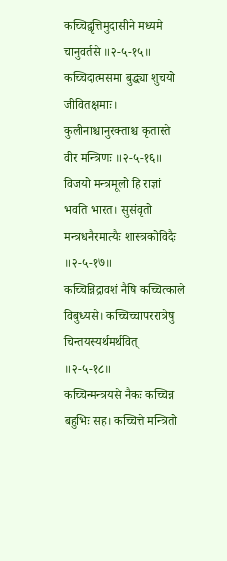कच्चिद्वृत्तिमुदासीने मध्यमे चानुवर्तसे ॥२-५-१५॥
कच्चिदात्मसमा बुद्ध्या शुचयो जीवितक्षमाः। कुलीनाश्चानुरक्ताश्च कृतास्ते वीर मन्त्रिणः ॥२-५-१६॥
विजयो मन्त्रमूलो हि राज्ञां भवति भारत। सुसंवृतो मन्त्रधनैरमात्यैः शास्त्रकोविदैः ॥२-५-१७॥
कच्चिन्निद्रावशं नैषि कच्चित्काले विबुध्यसे। कच्चिच्चापररात्रेषु चिन्तयस्यर्थमर्थवित् ॥२-५-१८॥
कच्चिन्मन्त्रयसे नैकः कच्चिन्न बहुभिः सह। कच्चित्ते मन्त्रितो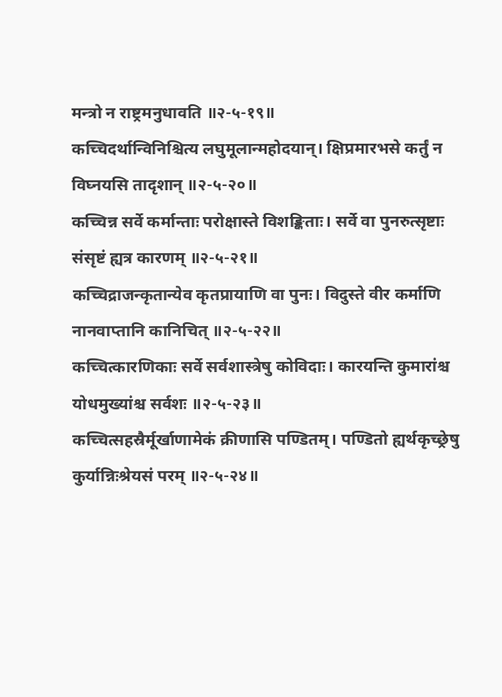मन्त्रो न राष्ट्रमनुधावति ॥२-५-१९॥
कच्चिदर्थान्विनिश्चित्य लघुमूलान्महोदयान्। क्षिप्रमारभसे कर्तुं न विघ्नयसि तादृशान् ॥२-५-२०॥
कच्चिन्न सर्वे कर्मान्ताः परोक्षास्ते विशङ्किताः। सर्वे वा पुनरुत्सृष्टाः संसृष्टं ह्यत्र कारणम् ॥२-५-२१॥
कच्चिद्राजन्कृतान्येव कृतप्रायाणि वा पुनः। विदुस्ते वीर कर्माणि नानवाप्तानि कानिचित् ॥२-५-२२॥
कच्चित्कारणिकाः सर्वे सर्वशास्त्रेषु कोविदाः। कारयन्ति कुमारांश्च योधमुख्यांश्च सर्वशः ॥२-५-२३॥
कच्चित्सहस्रैर्मूर्खाणामेकं क्रीणासि पण्डितम्। पण्डितो ह्यर्थकृच्छ्रेषु कुर्यान्निःश्रेयसं परम् ॥२-५-२४॥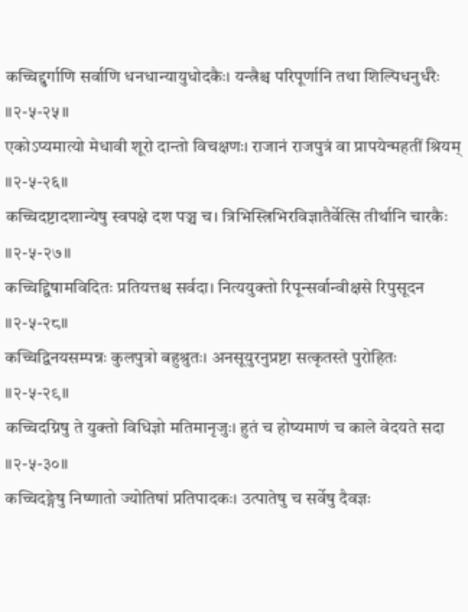कच्चिद्दुर्गाणि सर्वाणि धनधान्यायुधोदकैः। यन्त्रैश्च परिपूर्णानि तथा शिल्पिधनुर्धरैः ॥२-५-२५॥
एकोऽप्यमात्यो मेधावी शूरो दान्तो विचक्षणः। राजानं राजपुत्रं वा प्रापयेन्महतीं श्रियम् ॥२-५-२६॥
कच्चिदष्टादशान्येषु स्वपक्षे दश पञ्च च। त्रिभिस्त्रिभिरविज्ञातैर्वेत्सि तीर्थानि चारकैः ॥२-५-२७॥
कच्चिद्द्विषामविदितः प्रतियत्तश्च सर्वदा। नित्ययुक्तो रिपून्सर्वान्वीक्षसे रिपुसूदन ॥२-५-२८॥
कच्चिद्विनयसम्पन्नः कुलपुत्रो बहुश्रुतः। अनसूयुरनुप्रष्टा सत्कृतस्ते पुरोहितः ॥२-५-२९॥
कच्चिदग्निषु ते युक्तो विधिज्ञो मतिमानृजुः। हुतं च होष्यमाणं च काले वेदयते सदा ॥२-५-३०॥
कच्चिदङ्गेषु निष्णातो ज्योतिषां प्रतिपादकः। उत्पातेषु च सर्वेषु दैवज्ञः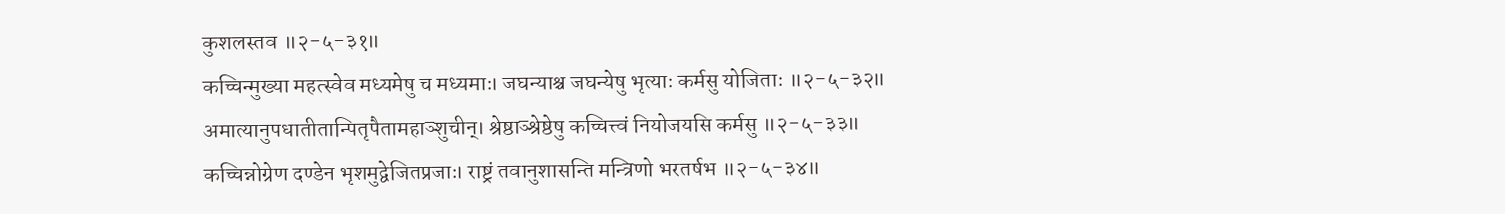कुशलस्तव ॥२-५-३१॥
कच्चिन्मुख्या महत्स्वेव मध्यमेषु च मध्यमाः। जघन्याश्च जघन्येषु भृत्याः कर्मसु योजिताः ॥२-५-३२॥
अमात्यानुपधातीतान्पितृपैतामहाञ्शुचीन्। श्रेष्ठाञ्श्रेष्ठेषु कच्चित्त्वं नियोजयसि कर्मसु ॥२-५-३३॥
कच्चिन्नोग्रेण दण्डेन भृशमुद्वेजितप्रजाः। राष्ट्रं तवानुशासन्ति मन्त्रिणो भरतर्षभ ॥२-५-३४॥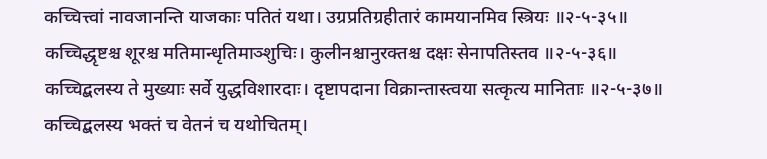कच्चित्त्वां नावजानन्ति याजकाः पतितं यथा। उग्रप्रतिग्रहीतारं कामयानमिव स्त्रियः ॥२-५-३५॥
कच्चिद्धृष्टश्च शूरश्च मतिमान्धृतिमाञ्शुचिः। कुलीनश्चानुरक्तश्च दक्षः सेनापतिस्तव ॥२-५-३६॥
कच्चिद्बलस्य ते मुख्याः सर्वे युद्धविशारदाः। दृष्टापदाना विक्रान्तास्त्वया सत्कृत्य मानिताः ॥२-५-३७॥
कच्चिद्बलस्य भक्तं च वेतनं च यथोचितम्।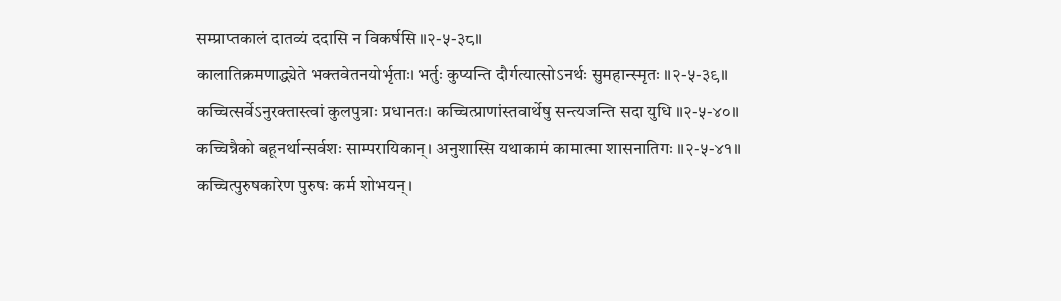सम्प्राप्तकालं दातव्यं ददासि न विकर्षसि ॥२-५-३८॥
कालातिक्रमणाद्ध्येते भक्तवेतनयोर्भृताः। भर्तुः कुप्यन्ति दौर्गत्यात्सोऽनर्थः सुमहान्स्मृतः ॥२-५-३९॥
कच्चित्सर्वेऽनुरक्तास्त्वां कुलपुत्राः प्रधानतः। कच्चित्प्राणांस्तवार्थेषु सन्त्यजन्ति सदा युधि ॥२-५-४०॥
कच्चिन्नैको बहूनर्थान्सर्वशः साम्परायिकान्। अनुशास्सि यथाकामं कामात्मा शासनातिगः ॥२-५-४१॥
कच्चित्पुरुषकारेण पुरुषः कर्म शोभयन्।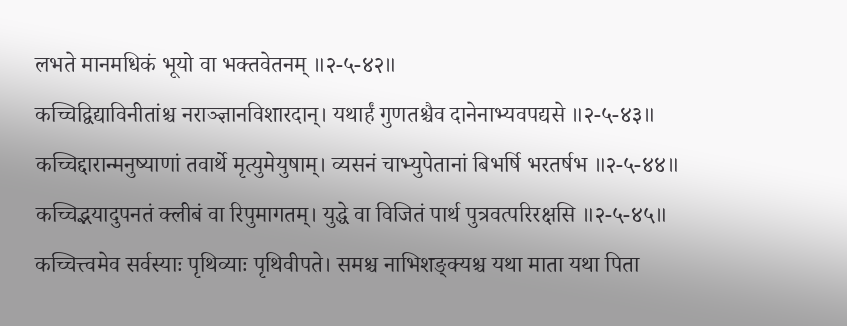लभते मानमधिकं भूयो वा भक्तवेतनम् ॥२-५-४२॥
कच्चिद्विद्याविनीतांश्च नराञ्ज्ञानविशारदान्। यथार्हं गुणतश्चैव दानेनाभ्यवपद्यसे ॥२-५-४३॥
कच्चिद्दारान्मनुष्याणां तवार्थे मृत्युमेयुषाम्। व्यसनं चाभ्युपेतानां बिभर्षि भरतर्षभ ॥२-५-४४॥
कच्चिद्भयादुपनतं क्लीबं वा रिपुमागतम्। युद्धे वा विजितं पार्थ पुत्रवत्परिरक्षसि ॥२-५-४५॥
कच्चित्त्वमेव सर्वस्याः पृथिव्याः पृथिवीपते। समश्च नाभिशङ्क्यश्च यथा माता यथा पिता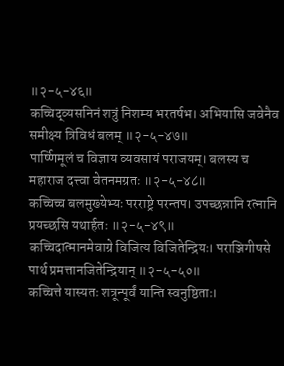॥२-५-४६॥
कच्चिद्व्यसनिनं शत्रुं निशम्य भरतर्षभ। अभियासि जवेनैव समीक्ष्य त्रिविधं बलम् ॥२-५-४७॥
पार्ष्णिमूलं च विज्ञाय व्यवसायं पराजयम्। बलस्य च महाराज दत्त्वा वेतनमग्रतः ॥२-५-४८॥
कच्चिच्च बलमुख्येभ्यः परराष्ट्रे परन्तप। उपच्छन्नानि रत्नानि प्रयच्छसि यथार्हतः ॥२-५-४९॥
कच्चिदात्मानमेवाग्रे विजित्य विजितेन्द्रियः। पराञ्जिगीषसे पार्थ प्रमत्तानजितेन्द्रियान् ॥२-५-५०॥
कच्चित्ते यास्यतः शत्रून्पूर्वं यान्ति स्वनुष्ठिताः।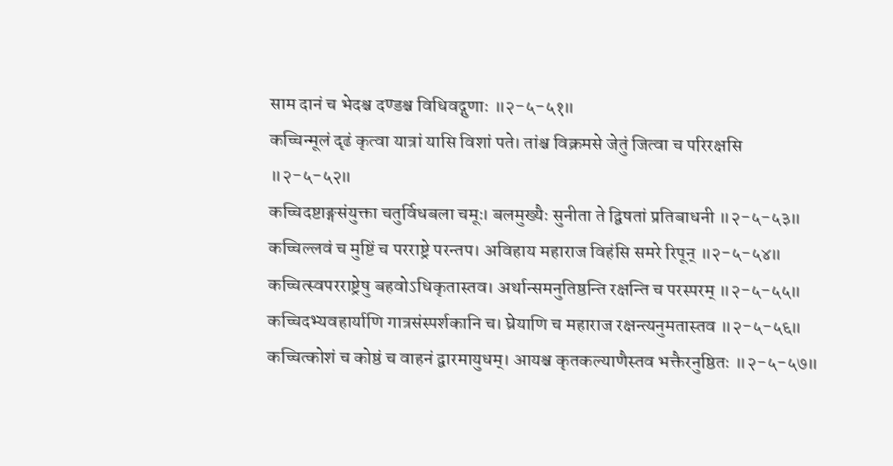साम दानं च भेदश्च दण्डश्च विधिवद्गुणाः ॥२-५-५१॥
कच्चिन्मूलं दृढं कृत्वा यात्रां यासि विशां पते। तांश्च विक्रमसे जेतुं जित्वा च परिरक्षसि ॥२-५-५२॥
कच्चिदष्टाङ्गसंयुक्ता चतुर्विधबला चमूः। बलमुख्यैः सुनीता ते द्विषतां प्रतिबाधनी ॥२-५-५३॥
कच्चिल्लवं च मुष्टिं च परराष्ट्रे परन्तप। अविहाय महाराज विहंसि समरे रिपून् ॥२-५-५४॥
कच्चित्स्वपरराष्ट्रेषु बहवोऽधिकृतास्तव। अर्थान्समनुतिष्ठन्ति रक्षन्ति च परस्परम् ॥२-५-५५॥
कच्चिदभ्यवहार्याणि गात्रसंस्पर्शकानि च। घ्रेयाणि च महाराज रक्षन्त्यनुमतास्तव ॥२-५-५६॥
कच्चित्कोशं च कोष्ठं च वाहनं द्वारमायुधम्। आयश्च कृतकल्याणैस्तव भक्तैरनुष्ठितः ॥२-५-५७॥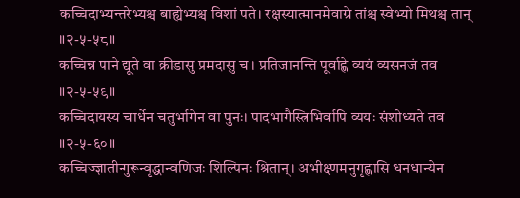कच्चिदाभ्यन्तरेभ्यश्च बाह्येभ्यश्च विशां पते। रक्षस्यात्मानमेवाग्रे तांश्च स्वेभ्यो मिथश्च तान् ॥२-५-५८॥
कच्चिन्न पाने द्यूते वा क्रीडासु प्रमदासु च। प्रतिजानन्ति पूर्वाह्णे व्ययं व्यसनजं तव ॥२-५-५९॥
कच्चिदायस्य चार्धेन चतुर्भागेन वा पुनः। पादभागैस्त्रिभिर्वापि व्ययः संशोध्यते तव ॥२-५-६०॥
कच्चिज्ज्ञातीन्गुरून्वृद्धान्वणिजः शिल्पिनः श्रितान्। अभीक्ष्णमनुगृह्णासि धनधान्येन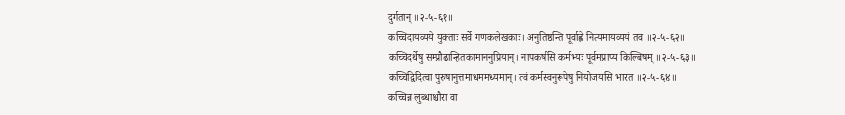दुर्गतान् ॥२-५-६१॥
कच्चिदायव्यये युक्ताः सर्वे गणकलेखकाः। अनुतिष्ठन्ति पूर्वाह्णे नित्यमायव्ययं तव ॥२-५-६२॥
कच्चिदर्थेषु सम्प्रौढान्हितकामाननुप्रियान्। नापकर्षसि कर्मभ्यः पूर्वमप्राप्य किल्बिषम् ॥२-५-६३॥
कच्चिद्विदित्वा पुरुषानुत्तमाधममध्यमान्। त्वं कर्मस्वनुरूपेषु नियोजयसि भारत ॥२-५-६४॥
कच्चिन्न लुब्धाश्चौरा वा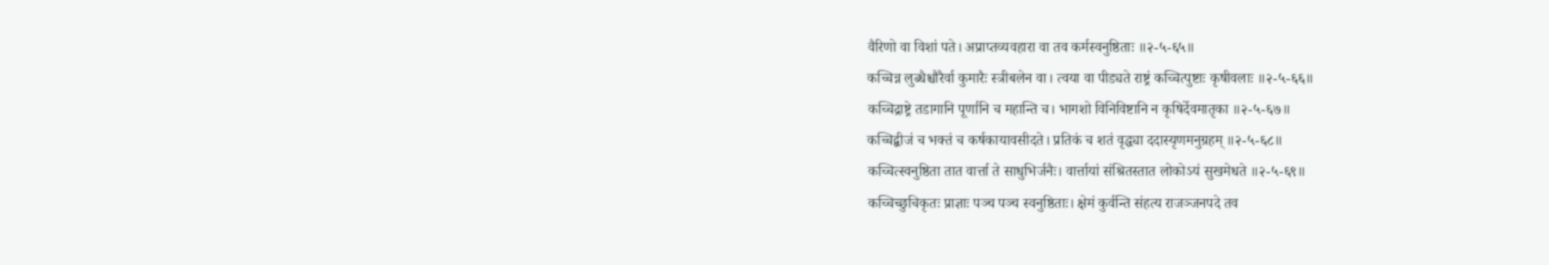वैरिणो वा विशां पते। अप्राप्तव्यवहारा वा तव कर्मस्वनुष्ठिताः ॥२-५-६५॥
कच्चिन्न लुब्धैश्चौरैर्वा कुमारैः स्त्रीबलेन वा। त्वया वा पीड्यते राष्ट्रं कच्चित्पुष्टाः कृषीवलाः ॥२-५-६६॥
कच्चिद्राष्ट्रे तडागानि पूर्णानि च महान्ति च। भागशो विनिविष्टानि न कृषिर्देवमातृका ॥२-५-६७॥
कच्चिद्बीजं च भक्तं च कर्षकायावसीदते। प्रतिकं च शतं वृद्ध्या ददास्यृणमनुग्रहम् ॥२-५-६८॥
कच्चित्स्वनुष्ठिता तात वार्त्ता ते साधुभिर्जनैः। वार्त्तायां संश्रितस्तात लोकोऽयं सुखमेधते ॥२-५-६९॥
कच्चिच्छुचिकृतः प्राज्ञाः पञ्च पञ्च स्वनुष्ठिताः। क्षेमं कुर्वन्ति संहत्य राजञ्जनपदे तव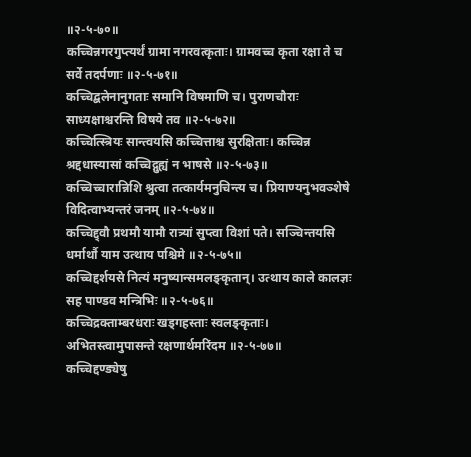॥२-५-७०॥
कच्चिन्नगरगुप्त्यर्थं ग्रामा नगरवत्कृताः। ग्रामवच्च कृता रक्षा ते च सर्वे तदर्पणाः ॥२-५-७१॥
कच्चिद्बलेनानुगताः समानि विषमाणि च। पुराणचौराः साध्यक्षाश्चरन्ति विषये तव ॥२-५-७२॥
कच्चित्स्त्रियः सान्त्वयसि कच्चित्ताश्च सुरक्षिताः। कच्चिन्न श्रद्दधास्यासां कच्चिद्गुह्यं न भाषसे ॥२-५-७३॥
कच्चिच्चारान्निशि श्रुत्वा तत्कार्यमनुचिन्त्य च। प्रियाण्यनुभवञ्शेषे विदित्वाभ्यन्तरं जनम् ॥२-५-७४॥
कच्चिद्द्वौ प्रथमौ यामौ रात्र्यां सुप्त्वा विशां पते। सञ्चिन्तयसि धर्मार्थौ याम उत्थाय पश्चिमे ॥२-५-७५॥
कच्चिद्दर्शयसे नित्यं मनुष्यान्समलङ्कृतान्। उत्थाय काले कालज्ञः सह पाण्डव मन्त्रिभिः ॥२-५-७६॥
कच्चिद्रक्ताम्बरधराः खड्गहस्ताः स्वलङ्कृताः। अभितस्त्वामुपासन्ते रक्षणार्थमरिंदम ॥२-५-७७॥
कच्चिद्दण्ड्येषु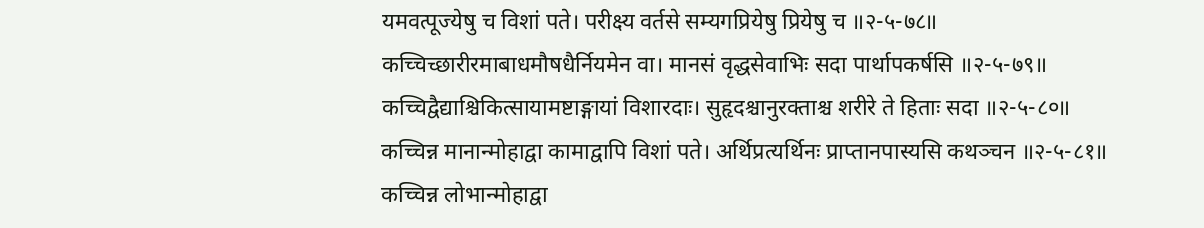यमवत्पूज्येषु च विशां पते। परीक्ष्य वर्तसे सम्यगप्रियेषु प्रियेषु च ॥२-५-७८॥
कच्चिच्छारीरमाबाधमौषधैर्नियमेन वा। मानसं वृद्धसेवाभिः सदा पार्थापकर्षसि ॥२-५-७९॥
कच्चिद्वैद्याश्चिकित्सायामष्टाङ्गायां विशारदाः। सुहृदश्चानुरक्ताश्च शरीरे ते हिताः सदा ॥२-५-८०॥
कच्चिन्न मानान्मोहाद्वा कामाद्वापि विशां पते। अर्थिप्रत्यर्थिनः प्राप्तानपास्यसि कथञ्चन ॥२-५-८१॥
कच्चिन्न लोभान्मोहाद्वा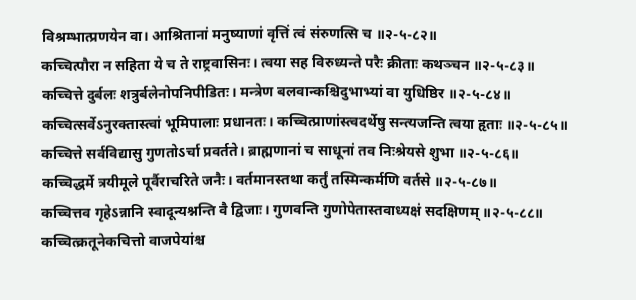विश्रम्भात्प्रणयेन वा। आश्रितानां मनुष्याणां वृत्तिं त्वं संरुणत्सि च ॥२-५-८२॥
कच्चित्पौरा न सहिता ये च ते राष्ट्रवासिनः। त्वया सह विरुध्यन्ते परैः क्रीताः कथञ्चन ॥२-५-८३॥
कच्चित्ते दुर्बलः शत्रुर्बलेनोपनिपीडितः। मन्त्रेण बलवान्कश्चिदुभाभ्यां वा युधिष्ठिर ॥२-५-८४॥
कच्चित्सर्वेऽनुरक्तास्त्वां भूमिपालाः प्रधानतः। कच्चित्प्राणांस्त्वदर्थेषु सन्त्यजन्ति त्वया हृताः ॥२-५-८५॥
कच्चित्ते सर्वविद्यासु गुणतोऽर्चा प्रवर्तते। ब्राह्मणानां च साधूनां तव निःश्रेयसे शुभा ॥२-५-८६॥
कच्चिद्धर्मे त्रयीमूले पूर्वैराचरिते जनैः। वर्तमानस्तथा कर्तुं तस्मिन्कर्मणि वर्तसे ॥२-५-८७॥
कच्चित्तव गृहेऽन्नानि स्वादून्यश्नन्ति वै द्विजाः। गुणवन्ति गुणोपेतास्तवाध्यक्षं सदक्षिणम् ॥२-५-८८॥
कच्चित्क्रतूनेकचित्तो वाजपेयांश्च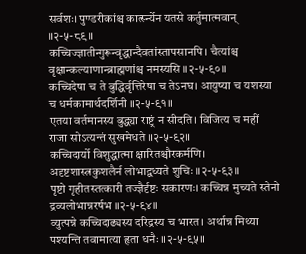सर्वशः। पुण्डरीकांश्च कार्त्स्न्येन यतसे कर्तुमात्मवान् ॥२-५-८९॥
कच्चिज्ज्ञातीन्गुरून्वृद्धान्दैवतांस्तापसानपि। चैत्यांश्च वृक्षान्कल्याणान्ब्राह्मणांश्च नमस्यसि ॥२-५-९०॥
कच्चिदेषा च ते बुद्धिर्वृत्तिरेषा च तेऽनघ। आयुष्या च यशस्या च धर्मकामार्थदर्शिनी ॥२-५-९१॥
एतया वर्तमानस्य बुद्ध्या राष्ट्रं न सीदति। विजित्य च महीं राजा सोऽत्यन्तं सुखमेधते ॥२-५-९२॥
कच्चिदार्यो विशुद्धात्मा क्षारितश्चौरकर्मणि। अदृष्टशास्त्रकुशलैर्न लोभाद्वध्यते शुचिः ॥२-५-९३॥
पृष्टो गृहीतस्तत्कारी तज्ज्ञैर्दृष्टः सकारणः। कच्चिन्न मुच्यते स्तेनो द्रव्यलोभान्नरर्षभ ॥२-५-९४॥
व्युत्पन्ने कच्चिदाढ्यस्य दरिद्रस्य च भारत। अर्थान्न मिथ्या पश्यन्ति तवामात्या हृता धनैः ॥२-५-९५॥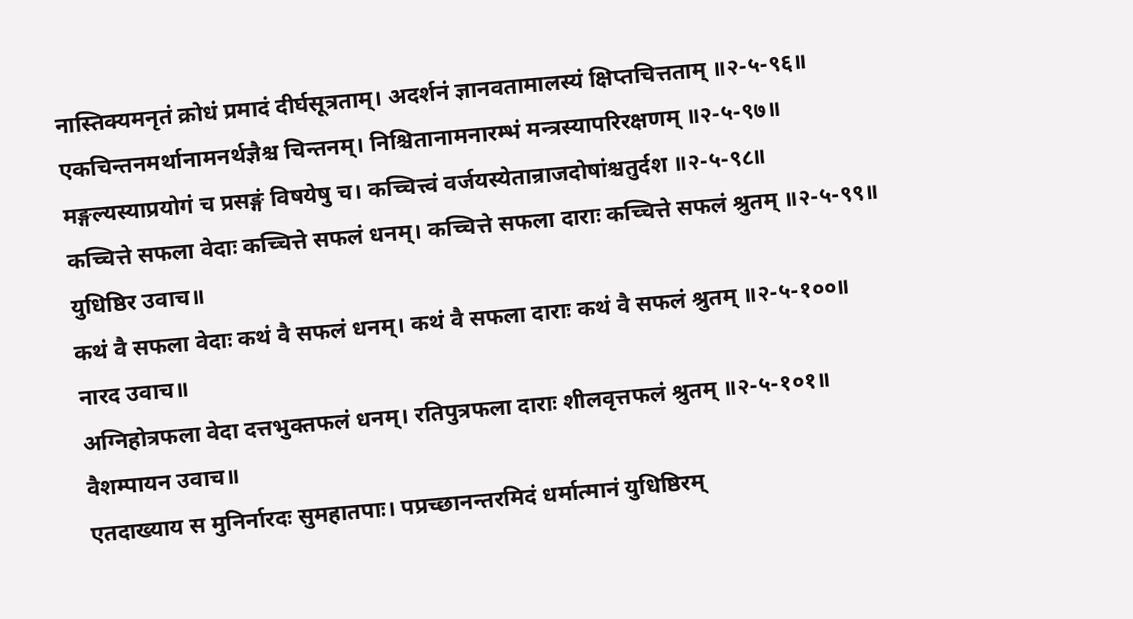नास्तिक्यमनृतं क्रोधं प्रमादं दीर्घसूत्रताम्। अदर्शनं ज्ञानवतामालस्यं क्षिप्तचित्तताम् ॥२-५-९६॥
एकचिन्तनमर्थानामनर्थज्ञैश्च चिन्तनम्। निश्चितानामनारम्भं मन्त्रस्यापरिरक्षणम् ॥२-५-९७॥
मङ्गल्यस्याप्रयोगं च प्रसङ्गं विषयेषु च। कच्चित्त्वं वर्जयस्येतान्राजदोषांश्चतुर्दश ॥२-५-९८॥
कच्चित्ते सफला वेदाः कच्चित्ते सफलं धनम्। कच्चित्ते सफला दाराः कच्चित्ते सफलं श्रुतम् ॥२-५-९९॥
युधिष्ठिर उवाच॥
कथं वै सफला वेदाः कथं वै सफलं धनम्। कथं वै सफला दाराः कथं वै सफलं श्रुतम् ॥२-५-१००॥
नारद उवाच॥
अग्निहोत्रफला वेदा दत्तभुक्तफलं धनम्। रतिपुत्रफला दाराः शीलवृत्तफलं श्रुतम् ॥२-५-१०१॥
वैशम्पायन उवाच॥
एतदाख्याय स मुनिर्नारदः सुमहातपाः। पप्रच्छानन्तरमिदं धर्मात्मानं युधिष्ठिरम्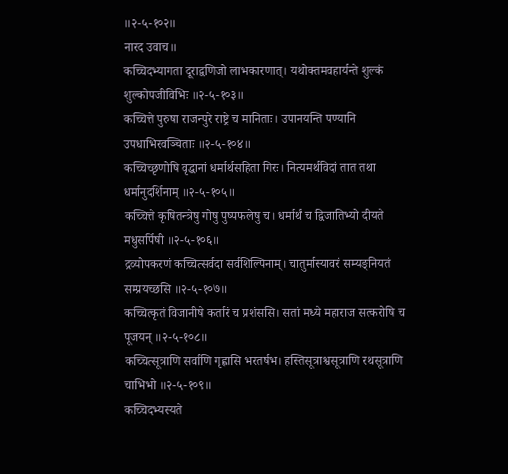॥२-५-१०२॥
नारद उवाच॥
कच्चिदभ्यागता दूराद्वणिजो लाभकारणात्। यथोक्तमवहार्यन्ते शुल्कं शुल्कोपजीविभिः ॥२-५-१०३॥
कच्चित्ते पुरुषा राजन्पुरे राष्ट्रे च मानिताः। उपानयन्ति पण्यानि उपधाभिरवञ्चिताः ॥२-५-१०४॥
कच्चिच्छृणोषि वृद्धानां धर्मार्थसहिता गिरः। नित्यमर्थविदां तात तथा धर्मानुदर्शिनाम् ॥२-५-१०५॥
कच्चित्ते कृषितन्त्रेषु गोषु पुष्पफलेषु च। धर्मार्थं च द्विजातिभ्यो दीयते मधुसर्पिषी ॥२-५-१०६॥
द्रव्योपकरणं कच्चित्सर्वदा सर्वशिल्पिनाम्। चातुर्मास्यावरं सम्यङ्नियतं सम्प्रयच्छसि ॥२-५-१०७॥
कच्चित्कृतं विजानीषे कर्तारं च प्रशंससि। सतां मध्ये महाराज सत्करोषि च पूजयन् ॥२-५-१०८॥
कच्चित्सूत्राणि सर्वाणि गृह्णासि भरतर्षभ। हस्तिसूत्राश्वसूत्राणि रथसूत्राणि चाभिभो ॥२-५-१०९॥
कच्चिदभ्यस्यते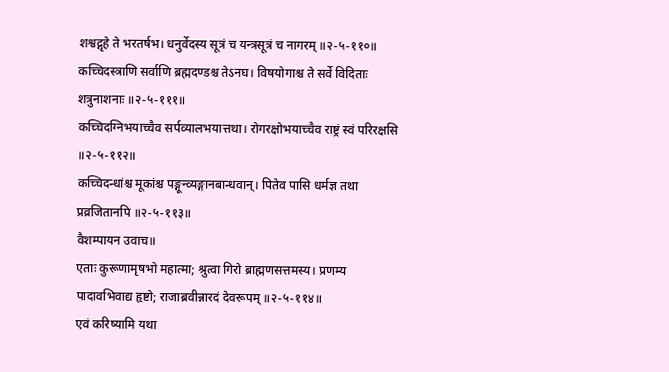शश्वद्गृहे ते भरतर्षभ। धनुर्वेदस्य सूत्रं च यन्त्रसूत्रं च नागरम् ॥२-५-११०॥
कच्चिदस्त्राणि सर्वाणि ब्रह्मदण्डश्च तेऽनघ। विषयोगाश्च ते सर्वे विदिताः शत्रुनाशनाः ॥२-५-१११॥
कच्चिदग्निभयाच्चैव सर्पव्यालभयात्तथा। रोगरक्षोभयाच्चैव राष्ट्रं स्वं परिरक्षसि ॥२-५-११२॥
कच्चिदन्धांश्च मूकांश्च पङ्गून्व्यङ्गानबान्धवान्। पितेव पासि धर्मज्ञ तथा प्रव्रजितानपि ॥२-५-११३॥
वैशम्पायन उवाच॥
एताः कुरूणामृषभो महात्मा; श्रुत्वा गिरो ब्राह्मणसत्तमस्य। प्रणम्य पादावभिवाद्य हृष्टो; राजाब्रवीन्नारदं देवरूपम् ॥२-५-११४॥
एवं करिष्यामि यथा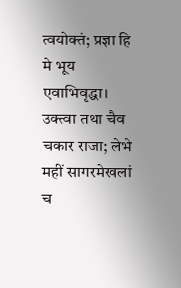त्वयोक्तं; प्रज्ञा हि मे भूय एवाभिवृद्धा। उक्त्वा तथा चैव चकार राजा; लेभे महीं सागरमेखलां च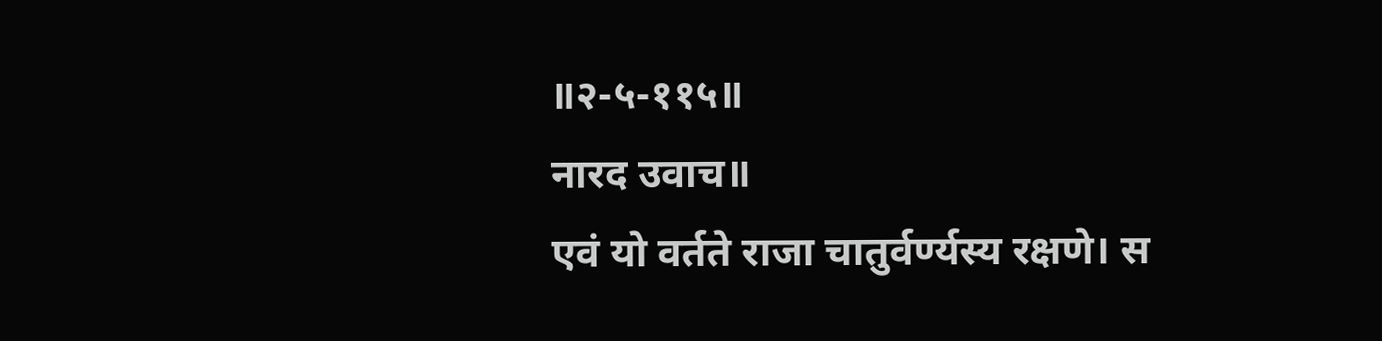॥२-५-११५॥
नारद उवाच॥
एवं यो वर्तते राजा चातुर्वर्ण्यस्य रक्षणे। स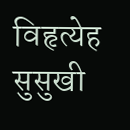विहृत्येह सुसुखी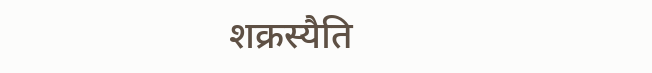शक्रस्यैति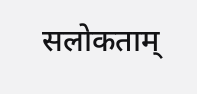सलोकताम्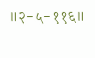॥२-५-११६॥